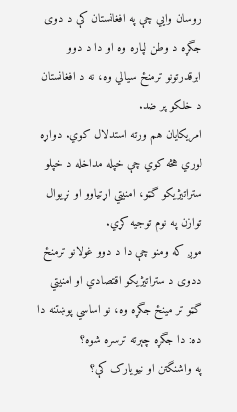روسان وایي چې په افغانستان کې د دوی جگړه د وطن لپاره وه او دا د دوو ابرقدرتونو ترمنځ سیالي وه، نه د افغانستان د خلکو پر ضد.
امریکایان هم ورته استدلال کوي. دواړه لوري هڅه کوي چې خپله مداخله د خپلو ستراتیژیکو گټو، امنیتي اړتیاوو او نړیوال توازن په نوم توجیه کړي.
موږ که ومنو چې دا د دوو غولانو ترمنځ ددوی د ستراتیژیکو اقتصادي او امنیتي گټو تر مینځ جگړه وه، نو اساسي پوښتنه دا ده: دا جگړه چېرته ترسره شوه؟
په واشنگتن او نیویارک کې؟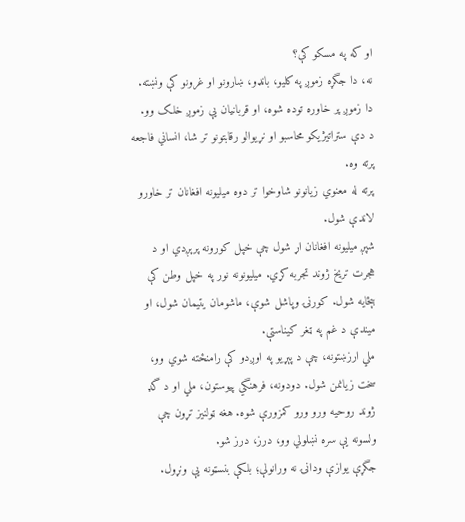او که په مسکو کې؟
نه، دا جگړه زموږ په کليو، بانډو، ښارونو او غرونو کې ونښته. دا زموږ پر خاوره توده شوه، او قربانیان یې زموږ خلک وو.
د دې ستراتیژیکو محاسبو او نړیوالو رقابتونو تر شا، انساني فاجعه پرته وه.
پرته له معنوي زیانونو شاوخوا تر دوه میلیونه افغانان تر خاورو لاندې شول.
شپږ میلیونه افغانان اړ شول چې خپل کورونه پرېږدي او د هجرت تریخ ژوند تجربه کړي. میلیونونه نور په خپل وطن کې بېځایه شول. کورنۍ وپاشل شوې، ماشومان یتیمان شول، او میندې د غم په ټغر کیناستې.
ملي ارزښتونه، چې د پېړیو په اوږدو کې رامنځته شوي وو، سخت زیانمن شول. دودونه، فرهنگي پیوستون، ملي او د گډ ژوند روحيه ورو ورو کمزورې شوه. هغه ټولنیز تړون چې ولسونه یې سره نښلولي وو، درز، درز شو.
جگړې یوازې ودانۍ نه ورانولې؛ بلکې بنسټونه یې ونړول.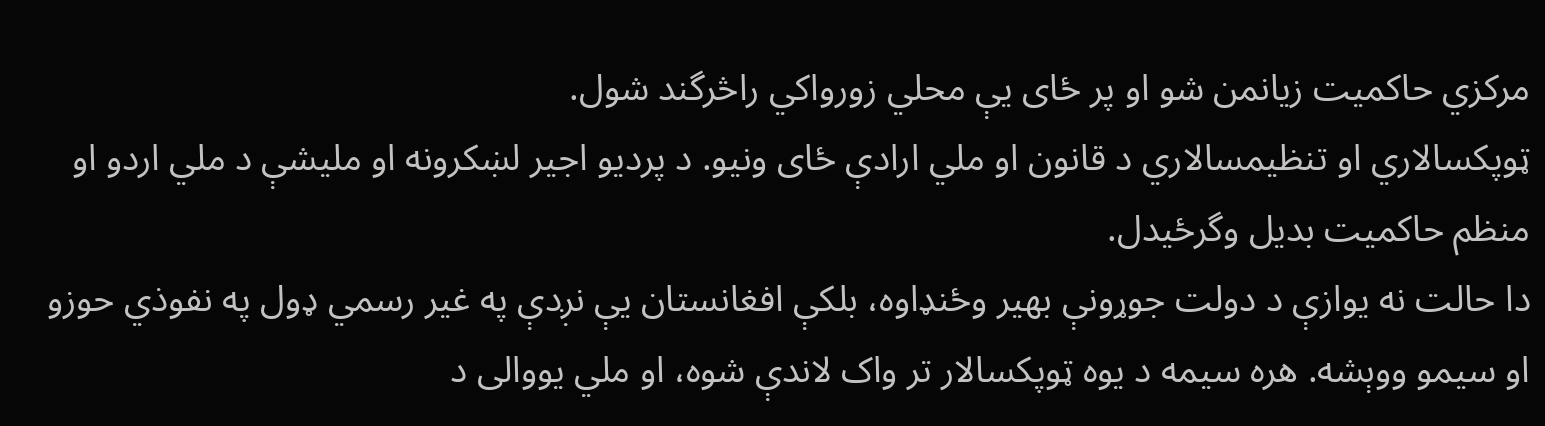مرکزي حاکمیت زیانمن شو او پر ځای یې محلي زورواکي راڅرگند شول.
ټوپکسالاري او تنظیمسالاري د قانون او ملي ارادې ځای ونیو. د پردیو اجیر لښکرونه او ملیشې د ملي اردو او منظم حاکمیت بدیل وگرځیدل.
دا حالت نه یوازې د دولت جوړونې بهیر وځنډاوه، بلکې افغانستان یې نږدې په غیر رسمي ډول په نفوذي حوزو او سیمو ووېشه. هره سیمه د یوه ټوپکسالار تر واک لاندې شوه، او ملي یووالی د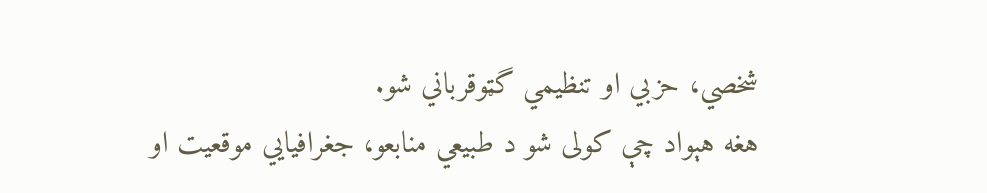شخصي، حزبي او تنظيمي گټوقرباني شو.
هغه هېواد چې کولی شو د طبیعي منابعو، جغرافیایي موقعیت او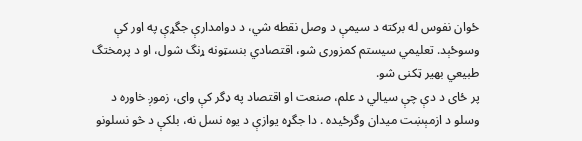ځوان نفوس له برکته د سیمې د وصل نقطه شي، د دوامدارې جگړې په اور کې وسوځېد. تعلیمي سیستم کمزوری شو، اقتصادي بنسټونه ړنگ شول، او د پرمختگ طبیعي بهیر ټکنی شو.
پر ځای د دې چې سیالي د علم، صنعت او اقتصاد په ډگر کې وای، زموږ خاوره د وسلو د ازمېښت میدان وگرځیده . دا جگړه یوازې د یوه نسل نه، بلکې د څو نسلونو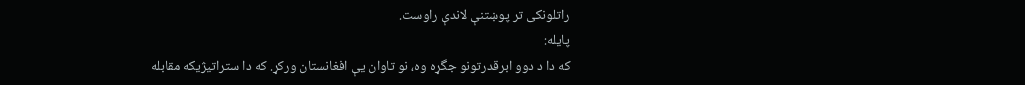راتلونکی تر پوښتنې لاندې راوست.
پایله:
که دا د دوو ابرقدرتونو جگړه وه، نو تاوان یې افغانستان ورکړ. که دا ستراتیژیکه مقابله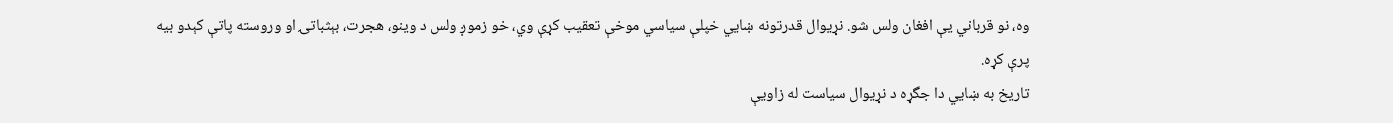وه، نو قرباني یې افغان ولس شو. نړیوال قدرتونه ښايي خپلې سیاسي موخې تعقیب کړې وي، خو زموږ ولس د وینو، هجرت، بېثباتۍ او وروسته پاتې کېدو بیه پرې کړه.
تاریخ به ښايي دا جگړه د نړیوال سیاست له زاویې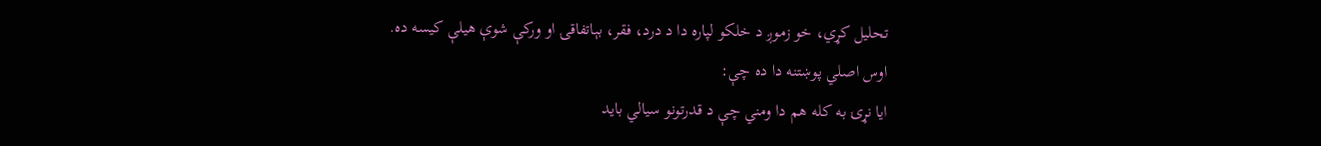تحلیل کړي، خو زموږ د خلکو لپاره دا د درد، فقر، بېاتفاقۍ او ورکې شوې هیلې کیسه ده.
اوس اصلي پوښتنه دا ده چې:
ایا نړۍ به کله هم دا ومني چې د قدرتونو سیالي باید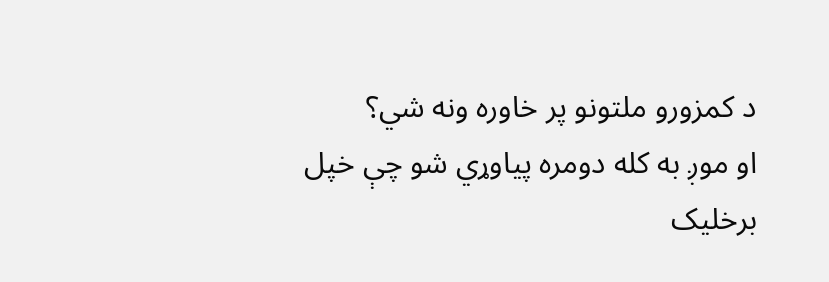د کمزورو ملتونو پر خاوره ونه شي؟
او موږ به کله دومره پیاوړي شو چې خپل برخلیک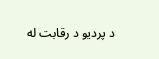د پردیو د رقابت له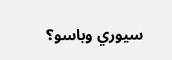سیوري وباسو؟